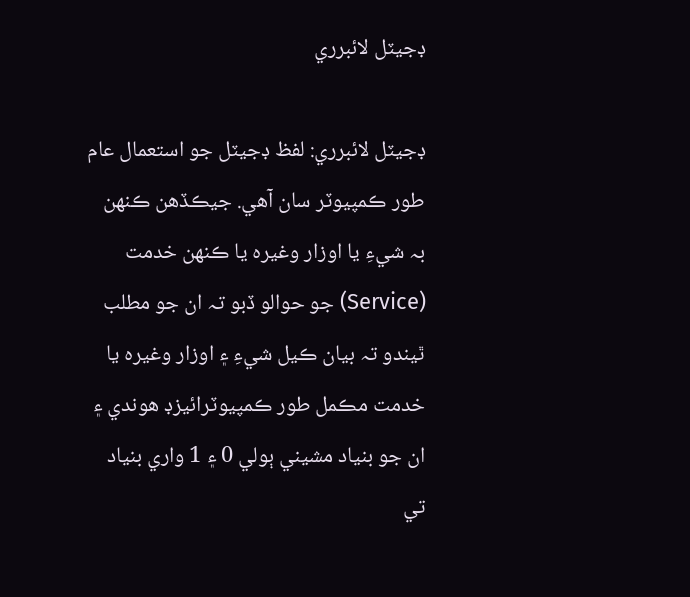ڊجيٽل لائبرري

ڊجيٽل لائبرري: لفظ ڊجيٽل جو استعمال عام طور ڪمپيوٽر سان آهي. جيڪڏهن ڪنهن بہ شيءِ يا اوزار وغيرہ يا ڪنهن خدمت (Service) جو حوالو ڏبو تہ ان جو مطلب ٿيندو تہ بيان ڪيل شيءِ ۽ اوزار وغيرہ يا خدمت مڪمل طور ڪمپيوٽرائيزڊ هوندي ۽ ان جو بنياد مشيني ٻولي 0 ۽ 1 واري بنياد تي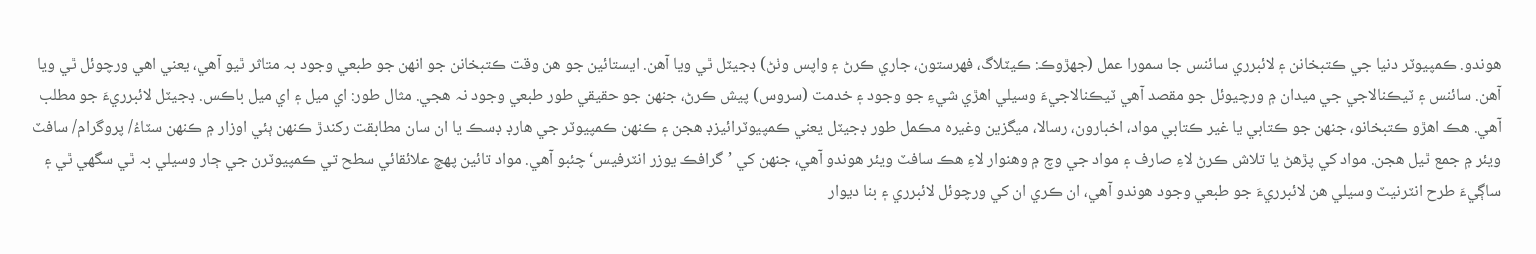هوندو. ڪمپيوٽر دنيا جي ڪتبخانن ۽ لائبرري سائنس جا سمورا عمل (جھڙوڪ: ڪيٽلاگ، فهرستون، جاري ڪرڻ ۽ واپس وٺڻ) ڊجيٽل ٿي ويا آهن. ايستائين جو هن وقت ڪتبخانن جو انهن جو طبعي وجود بہ متاثر ٿيو آهي، يعني اهي ورچوئل ٿي ويا آهن. سائنس ۽ ٽيڪنالاجي جي ميدان ۾ ورچيوئل جو مقصد آهي ٽيڪنالاجيءَ وسيلي اهڙي شيءِ جو وجود ۽ خدمت (سروس) پيش ڪرڻ، جنهن جو حقيقي طور طبعي وجود نہ هجي. مثال طور: اي ميل ۽ اي ميل باڪس. ڊجيٽل لائبرريءَ جو مطلب آهي. هڪ اهڙو ڪتبخانو، جنهن جو ڪتابي يا غير ڪتابي مواد، اخبارون، رسالا، ميگزين وغيرہ مڪمل طور ڊجيٽل يعني ڪمپيوٽرائيزڊ هجن ۽ ڪنهن ڪمپيوٽر جي هارڊ ڊسڪ يا ان سان مطابقت رکندڙ ڪنهن ٻئي اوزار ۾ ڪنهن سٽاءُ/ پروگرام/ سافٽ ويئر ۾ جمع ٿيل هجن. مواد کي پڙهڻ يا تلاش ڪرڻ لاءِ صارف ۽ مواد جي وچ ۾ وهنوار لاءِ هڪ سافٽ ويئر هوندو آهي، جنهن کي ’گرافڪ يوزر انٽرفيس‘ چئبو آهي. مواد تائين پھچ علائقائي سطح تي ڪمپيوٽرن جي ڄار وسيلي بہ ٿي سگهي ٿي ۽ ساڳيءَ طرح انٽرنيٽ وسيلي هن لائبرريءَ جو طبعي وجود هوندو آهي، ان ڪري ان کي ورچوئل لائبرري ۽ بنا ديوار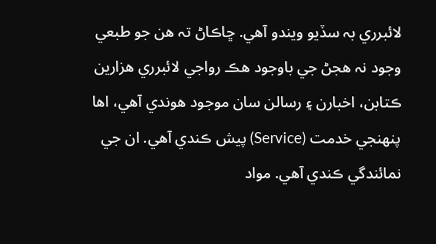لائبرري بہ سڏيو ويندو آهي. ڇاڪاڻ تہ هن جو طبعي وجود نہ هجڻ جي باوجود هڪ رواجي لائبرري هزارين ڪتابن، اخبارن ۽ رسالن سان موجود هوندي آهي، اها پنھنجي خدمت (Service) پيش ڪندي آهي. ان جي نمائندگي ڪندي آهي. مواد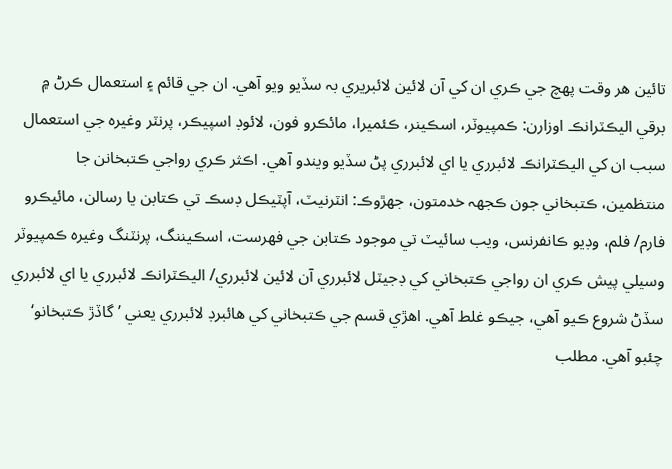تائين هر وقت پھچ جي ڪري ان کي آن لائين لائبريري بہ سڏيو ويو آهي. ان جي قائم ۽ استعمال ڪرڻ ۾ برقي اليڪٽرانڪ اوزارن: ڪمپيوٽر، اسڪينر، ڪئميرا، مائڪرو فون، لائوڊ اسپيڪر، پرنٽر وغيرہ جي استعمال سبب ان کي اليڪٽرانڪ لائبرري يا اي لائبرري پڻ سڏيو ويندو آهي. اڪثر ڪري رواجي ڪتبخانن جا منتظمين، ڪتبخاني جون ڪجهہ خدمتون، جھڙوڪ: انٽرنيٽ، آپٽيڪل ڊسڪ تي ڪتابن يا رسالن، مائيڪرو فارم/ فلم، وڊيو ڪانفرنس، ويب سائيٽ تي موجود ڪتابن جي فهرست، اسڪيننگ، پرنٽنگ وغيرہ ڪمپيوٽر وسيلي پيش ڪري ان رواجي ڪتبخاني کي ڊجيٽل لائبرري آن لائين لائبرري/ اليڪٽرانڪ لائبرري يا اي لائبرري سڏڻ شروع ڪيو آهي، جيڪو غلط آهي. اهڙي قسم جي ڪتبخاني کي هائبرڊ لائبرري يعني ’گاڏڙ ڪتبخانو‘ چئبو آهي. مطلب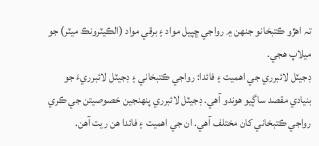تہ اهڙو ڪتبخانو جنهن ۾ رواجي ڇپيل مواد ۽ برقي مواد (الڪيٽرونڪ ميٽر) جو ميلاپ هجي.
ڊجيٽل لائبرري جي اهميت ۽ فائدا: رواجي ڪتبخاني ۽ ڊجيٽل لائبرريءَ جو بنيادي مقصد ساڳيو هوندو آهي. ڊجيٽل لائبرري پنهنجين خصوصيتن جي ڪري رواجي ڪتبخاني کان مختلف آهي. ان جي اهميت ۽ فائدا هن ريت آهن.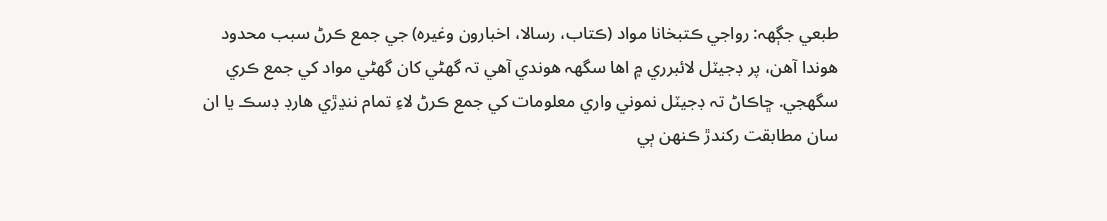طبعي جڳھہ: رواجي ڪتبخانا مواد (ڪتاب، رسالا، اخبارون وغيرہ) جي جمع ڪرڻ سبب محدود هوندا آهن، پر ڊجيٽل لائبرري ۾ اها سگهہ هوندي آهي تہ گهڻي کان گهڻي مواد کي جمع ڪري سگهجي. ڇاڪاڻ تہ ڊجيٽل نموني واري معلومات کي جمع ڪرڻ لاءِ تمام ننڍڙي هارڊ ڊسڪ يا ان سان مطابقت رکندڙ ڪنهن ٻي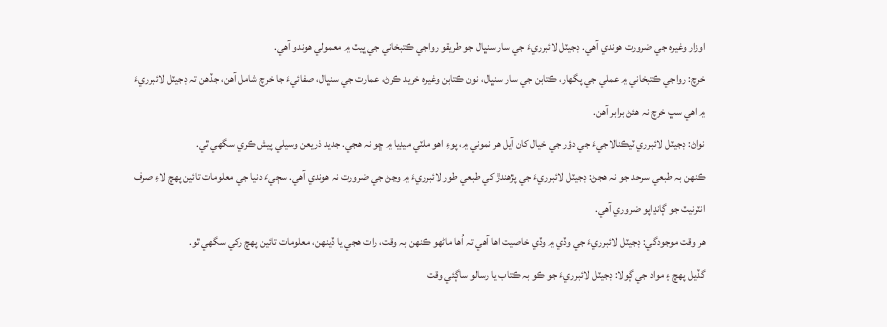اوزار وغيرہ جي ضرورت هوندي آهي. ڊجيٽل لائبرريءَ جي سار سنڀال جو طريقو رواجي ڪتبخاني جي ڀيٽ ۾ معمولي هوندو آهي.
خرچ: رواجي ڪتبخاني ۾ عملي جي پگهار، ڪتابن جي سار سنڀال، نون ڪتابن وغيرہ خريد ڪرڻ، عمارت جي سنڀال، صفائيءَ جا خرچ شامل آهن، جڏهن تہ ڊجيٽل لائبرريءَ ۾ اهي سڀ خرچ نہ هئڻ برابر آهن.
نواڻ: ڊجيٽل لائبرري ٽيڪنالاجيءَ جي دؤر جي خيال کان آيل هر نموني ۾، پوءِ اهو ملٽي ميڊيا ۾ ڇو نہ هجي. جديد ذريعن وسيلي پيش ڪري سگهي ٿي.
ڪنهن بہ طبعي سرحد جو نہ هجڻ: ڊجيٽل لائبرريءَ جي پڙهندڙ کي طبعي طور لائبرريءَ ۾ وڃڻ جي ضرورت نہ هوندي آهي. سڄيءَ دنيا جي معلومات تائين پھچ لاءِ صرف انٽرنيٽ جو ڳانڍاپو ضروري آهي.
هر وقت موجودگي: ڊجيٽل لائبرريءَ جي وڏي ۾ وڏي خاصيت اها آهي تہ اُها ماڻهو ڪنهن بہ وقت، رات هجي يا ڏينهن، معلومات تائين پھچ رکي سگهي ٿو.
گڏيل پھچ ۽ مواد جي ڳولا: ڊجيٽل لائبرريءَ جو ڪو بہ ڪتاب يا رسالو ساڳئي وقت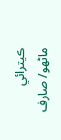ڪيترائي ماڻهو/ صارف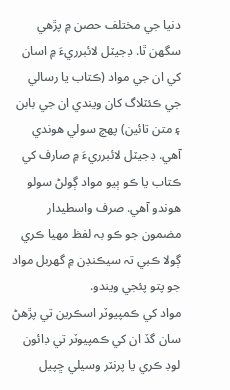دنيا جي مختلف حصن ۾ پڙهي سگهن ٿا. ڊجيٽل لائبرريءَ ۾ اسان کي ان جي مواد (ڪتاب يا رسالي جي ڪئٽلاگ کان ويندي ان جي بابن ۽ متن تائين) پھچ سولي هوندي آهي. ڊجيٽل لائبرريءَ ۾ صارف کي ڪتاب يا ڪو ٻيو مواد ڳولڻ سولو هوندو آهي. صرف واسطيدار مضمون جو ڪو بہ لفظ مهيا ڪري ڳولا ڪبي تہ سيڪنڊن ۾ گهربل مواد جو پتو پئجي ويندو.
مواد کي ڪمپيوٽر اسڪرين تي پڙهڻ سان گڏ ان کي ڪمپيوٽر تي ڊائون لوڊ ڪري يا پرنٽر وسيلي ڇپيل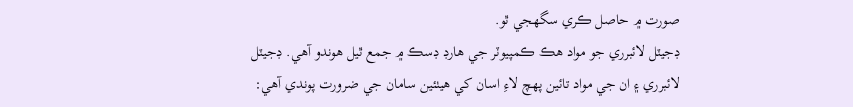صورت ۾ حاصل ڪري سگهجي ٿو.
ڊجيٽل لائبرري جو مواد هڪ ڪمپيوٽر جي هارڊ ڊسڪ ۾ جمع ٿيل هوندو آهي. ڊجيٽل لائبرري ۽ ان جي مواد تائين پھچ لاءِ اسان کي هيٺئين سامان جي ضرورت پوندي آهي: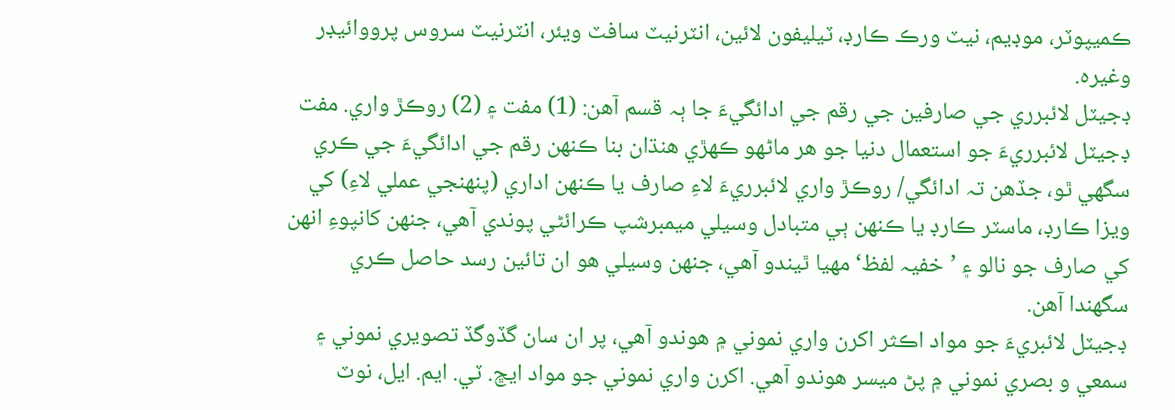ڪميپوٽر، موڊيم، نيٽ ورڪ ڪارڊ، ٽيليفون لائين، انٽرنيٽ سافٽ ويئر، انٽرنيٽ سروس پرووائيڊر وغيرہ.
ڊجيٽل لائبرري جي صارفين جي رقم جي ادائگيءَ جا ٻہ قسم آهن: (1) مفت ۽ (2) روڪڙ واري. مفت ڊجيٽل لائبرريءَ جو استعمال دنيا جو هر ماڻهو ڪهڙي هنڌان بنا ڪنهن رقم جي ادائگيءَ جي ڪري سگهي ٿو، جڏهن تہ ادائگي/ روڪڙ واري لائبرريءَ لاءِ صارف يا ڪنهن اداري (پنھنجي عملي لاءِ) کي ويزا ڪارڊ، ماسٽر ڪارڊ يا ڪنهن ٻي متبادل وسيلي ميمبرشپ ڪرائڻي پوندي آهي، جنهن کانپوءِ انهن کي صارف جو نالو ۽ ’خفيہ لفظ‘ مهيا ٿيندو آهي، جنهن وسيلي هو ان تائين رسد حاصل ڪري سگهندا آهن.
ڊجيٽل لائبريءَ جو مواد اڪثر اکرن واري نموني ۾ هوندو آهي، پر ان سان گڏوگڏ تصويري نموني ۽ سمعي و بصري نموني ۾ پڻ ميسر هوندو آهي. اکرن واري نموني جو مواد ايڇ. ٽي. ايم. ايل، نوٽ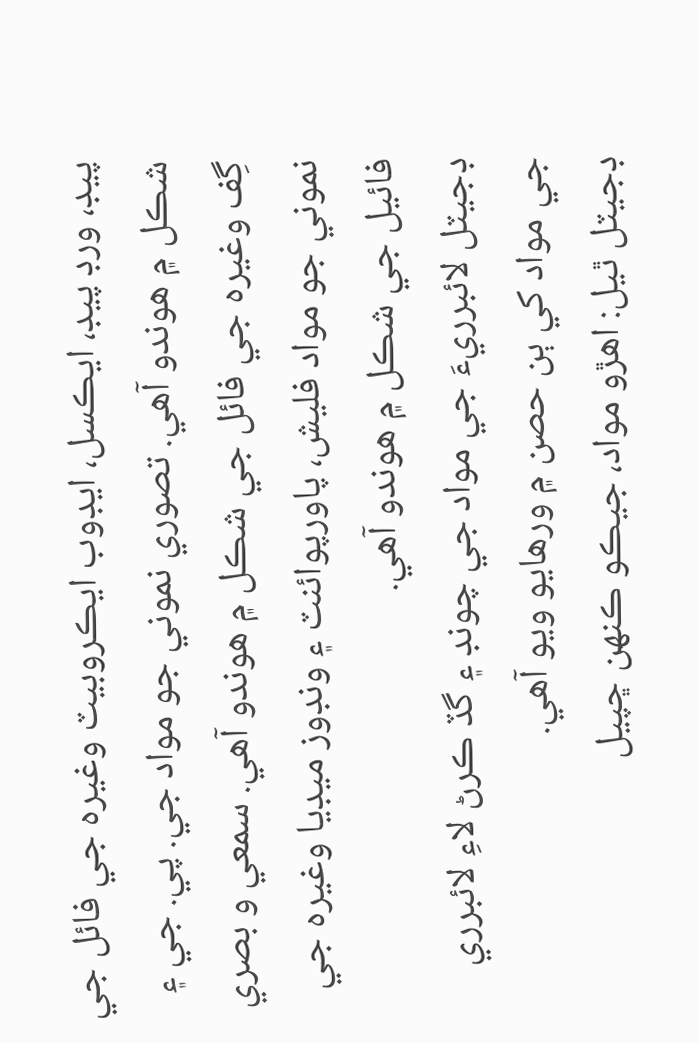پيڊ، ورڊ پيڊ، ايڪسل، ايڊوب ايڪروبيٽ وغيرہ جي فائل جي شڪل ۾ هوندو آهي. تصوري نموني جو مواد جي. پي. جي ۽ گِف وغيرہ جي فائل جي شڪل ۾ هوندو آهي. سمعي و بصري نموني جو مواد فليش، پاورپوائنٽ ۽ ونڊوز ميڊيا وغيرہ جي فائيل جي شڪل ۾ هوندو آهي.
ڊجيٽل لائبرريءَ جي مواد جي چونڊ ۽ گڏ ڪرڻ لاءِ لائبرري جي مواد کي ٻن حصن ۾ ورهايو ويو آهي.
ڊجيٽل ٿيل: اهڙو مواد، جيڪو ڪنهن ڇپيل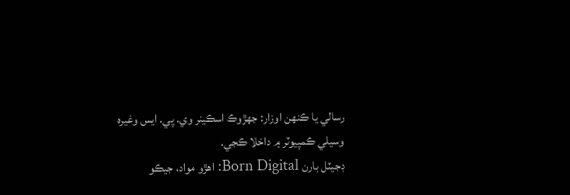رسالي يا ڪنهن اوزار: جھڙوڪ اسڪينر وي. پي. ايس وغيرہ وسيلي ڪمپيوٽر ۾ داخلا ڪجي.
ڊجيٽل بارن Born Digital: اهڙو مواد، جيڪو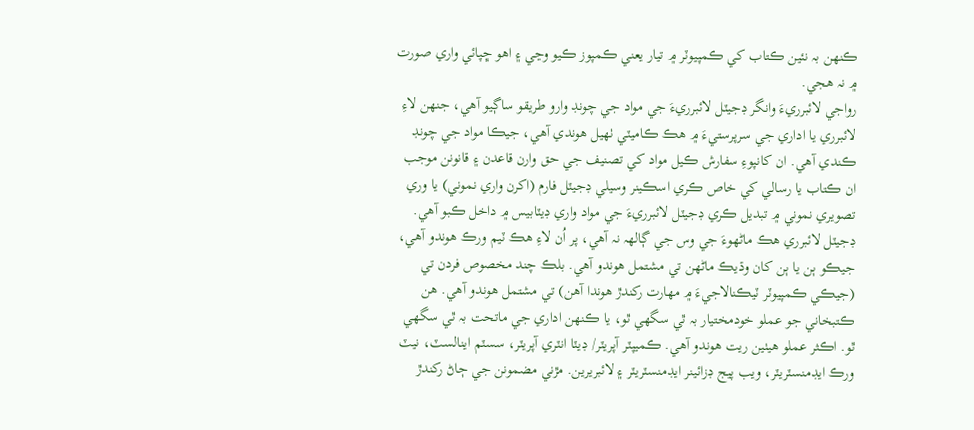ڪنهن بہ نئين ڪتاب کي ڪمپيوٽر ۾ تيار يعني ڪمپوز ڪيو وڃي ۽ اهو ڇپائي واري صورت ۾ نہ هجي.
رواجي لائبرريءَ وانگر ڊجيٽل لائبرريءَ جي مواد جي چونڊ وارو طريقو ساڳيو آهي، جنهن لاءِ لائبرري يا اداري جي سرپرستيءَ ۾ هڪ ڪاميٽي ٺهيل هوندي آهي، جيڪا مواد جي چونڊ ڪندي آهي. ان کانپوءِ سفارش ڪيل مواد کي تصنيف جي حق وارن قاعدن ۽ قانونن موجب ان ڪتاب يا رسالي کي خاص ڪري اسڪينر وسيلي ڊجيٽل فارم (اکرن واري نموني) يا وري تصويري نموني ۾ تبديل ڪري ڊجيٽل لائبرريءَ جي مواد واري ڊيٽابيس ۾ داخل ڪبو آهي. ڊجيٽل لائبرري هڪ ماڻهوءَ جي وس جي ڳالھہ نہ آهي، پر اُن لاءِ هڪ ٽيم ورڪ هوندو آهي، جيڪو ٻن يا ٻن کان وڌيڪ ماڻهن تي مشتمل هوندو آهي. بلڪ چند مخصوص فردن تي (جيڪي ڪمپيوٽر ٽيڪنالاجيءَ ۾ مهارت رکندڙ هوندا آهن) تي مشتمل هوندو آهي. هن ڪتبخاني جو عملو خودمختيار بہ ٿي سگهي ٿو، يا ڪنهن اداري جي ماتحت بہ ٿي سگهي ٿو. اڪثر عملو هيٺين ريت هوندو آهي. ڪميپٽر آپريٽر/ ڊيٽا انٽري آپريٽر، سسٽم اينالسٽ، نيٽ ورڪ ايڊمنسٽريٽر، ويب پيج ڊزائينر ايڊمنسٽريٽر ۽ لائبريرين. مڙني مضمونن جي ڄاڻ رکندڙ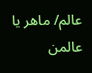عالم/ ماهر يا عالمن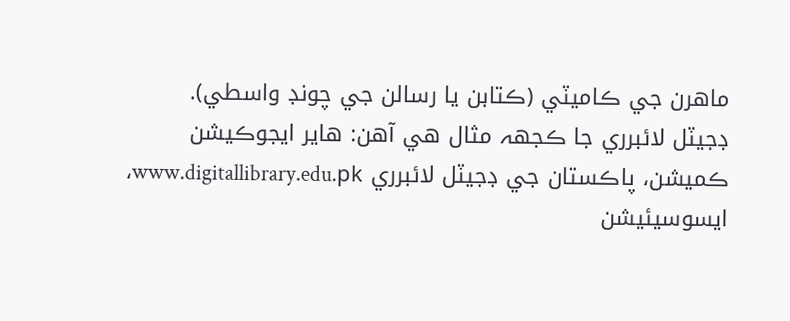ماهرن جي ڪاميٽي (ڪتابن يا رسالن جي چونڊ واسطي).
ڊجيٽل لائبرري جا ڪجهہ مثال هي آهن: هاير ايجوڪيشن ڪميشن، پاڪستان جي ڊجيٽل لائبرري www.digitallibrary.edu.pk، ايسوسيئيشن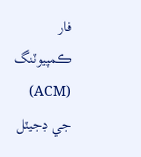فار ڪمپيوٽنگ (ACM) جي ڊجيٽل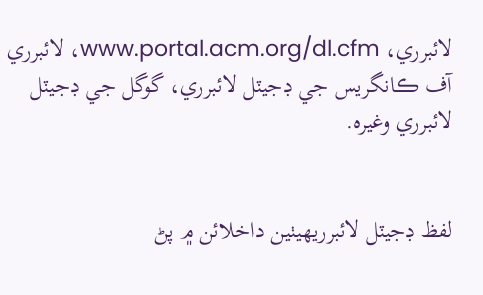لائبرري، www.portal.acm.org/dl.cfm، لائبرري آف ڪانگريس جي ڊجيٽل لائبرري، گوگل جي ڊجيٽل لائبرري وغيرہ.


لفظ ڊجيٽل لائبرريھيٺين داخلائن ۾ پڻ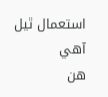استعمال ٿيل آھي
هن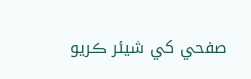صفحي کي شيئر ڪريو